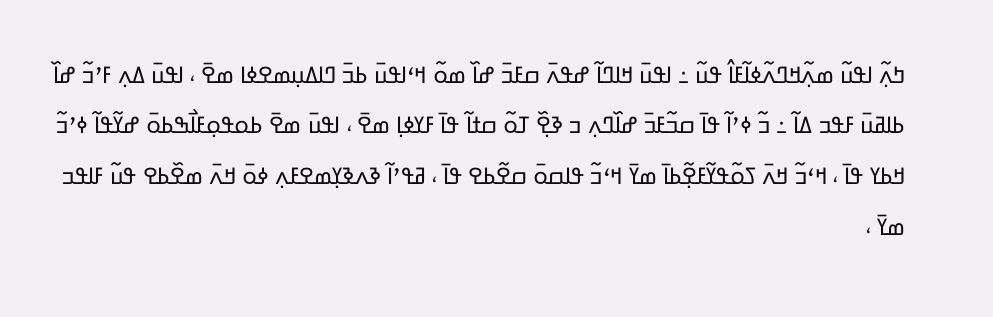ߤߍ߲߬ ߊߟߎ߬ ߘߍ߲߬ߞߣߍ߬ߦߊ߬ߓߊ߮ ߟߎ߬ ߸ ߊߟߎ߫ ߞߊߣߊ߬ ߝߟߍ߫ ߛߓߏ߫ ߝߊ߰ ߘߋ߬ ߞߵߊߟߎ߫ ߕߏ߫ ߣߊߡߎ߲ߘߐߦߊ ߘߐ߫ ، ߊߟߎ߫ ߡߍ߲ ߓߴߏ߬ ߝߊ߰ ߕߊߥߎ߫ ߓߟߏ ߡߊ߬ ߸ ߏ߬ ߦߴߊ߬ ߟߊ߫ ߛߏ߬ߓߏ߫ ߝߊ߰ߣߍ߲ ߏ ߢߐ߲߰ ߠߋ߬ ߛߙߊ߬ ߟߊ߫ ߓߌߦߊ߲ ߘߐ߫ ، ߊߟߎ߫ ߘߐ߫ ߕߋߟߋ߲ߓߊ߯ߒߕߋ߫ ߝߌ߬ߟߊ߬ ߦߴߏ߬ ߞߕߌ ߟߊ߫ ، ߞߵߏ߬ ߞߍ߫ ߖߋ߬ߟߌ߬ߓߐ߲߬ߕߊ߫ ߘߌ߫ ߞߵߏ߬ ߟߊߛߋ߫ ߛߐ߬ߕߐ ߟߊ߫ ، ߥߟߴߊ߬ ߢߍߢߌ߲ߘߐߓߍ߲ ߦߋ߫ ߞߍ߫ ߘߐ߰ߕߐ ߟߎ߬ ߓߊߟߏ ߘߌ߫ ،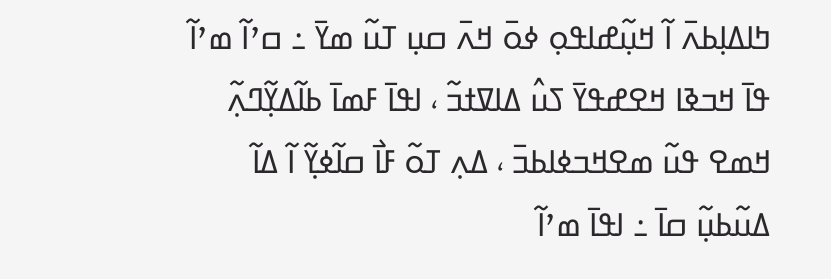ߤߊߡߊ߲ߕߍ߫ ߊ߬ ߞߎ߲߬ߝߊߟߋ߲ ߦߋ߫ ߞߍ߫ ߛߎ߲ ߠߎ߬ ߘߌ߫ ߸ ߛߴߊ߬ ߘߴߊ߬ ߟߊ߫ ߞߏߢߊ ߞߐߝߟߌ߫ ߖߎ߮ ߡߊߜߙߏ߬ ، ߊߟߊ߫ ߓߘߊ߫ ߕߊ߬ߡߌ߲߬ߣߍ߲߬ ߞߘߐ ߟߎ߬ ߘߐߞߏߦߊߕߏ߫ ، ߡߍ߲ ߠߋ߬ ߓߊ߯ ߛߊ߬ߦߌ߲߬ ߊ߬ ߡߊ߬ ߡߎ߬ߕߎ߲߬ ߛߊ߫ ߸ ߊߟߊ߫ ߘߴߊ߬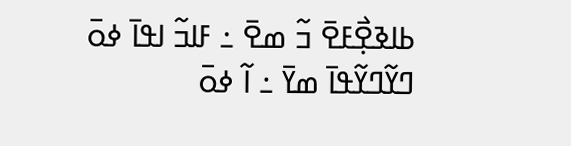ߕߊߢߐ߲߯ߓߐ߫ ߏ߬ ߘߐ߫ ߸ ߓߊߏ߬ ߊߟߊ߫ ߦߋ߫ ߣߌ߬ߣߌ߬ߟߊ߫ ߘߌ߫ ߸ ߊ߬ ߦߋ߫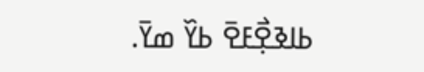ߕߊߢߐ߲߯ߓߐ߫ ߕߌ߰ ߘߌ߫.